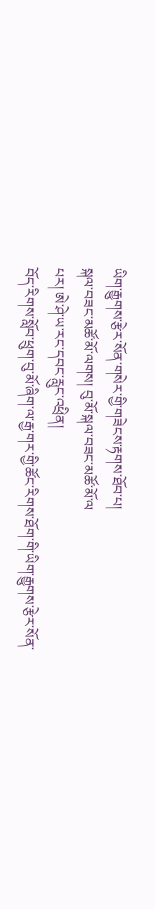ཡིག་རྒྱུགས་རྩེར་སོན་གསེར་གྱི་གཟེངས་རྟགས་ཐོབ་པ།
སྐལ་བཟང་མཚོ་མོ་ལགས། བུ་མོ་སྐལ་བཟང་མཚོ་མོ་ལ
པར། ཨེ་ཤེ་ཡ་རང་དབང་རླུང་འཕྲིན།
བོད་རིགས་སློབ་ཕྲུག་བུ་མོ་ཞིག་ལ་རྒྱ་གར་གྱི་ཚོང་རིགས་ཐོག་གི་ཡིག་རྒྱུགས་རྩེར་སོན་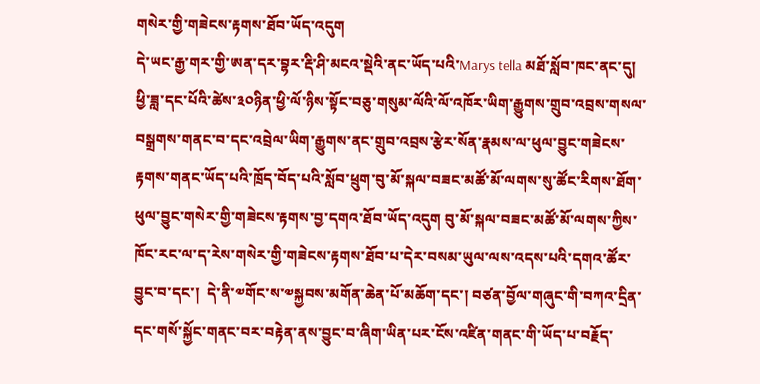གསེར་གྱི་གཟེངས་རྟགས་ཐོབ་ཡོད་འདུག
དེ་ཡང་རྒྱ་གར་གྱི་ཨན་དར་བྷར་རྡི་ཤི་མངའ་སྡེའི་ནང་ཡོད་པའི་Marys tella མཐོ་སློབ་ཁང་ནང་དུ། ཕྱི་ཟླ་དང་པོའི་ཚེས་༣༠ཉིན་ཕྱི་ལོ་ཉིས་སྟོང་བཅུ་གསུམ་ལོའི་ལོ་འཁོར་ཡིག་རྒྱུགས་གྲུབ་འབྲས་གསལ་བསྒྲགས་གནང་བ་དང་འབྲེལ་ཡིག་རྒྱུགས་ནང་གྲུབ་འབྲས་རྩེར་སོན་རྣམས་ལ་ཕུལ་བྱུང་གཟེངས་རྟགས་གནང་ཡོད་པའི་ཁྲོད་བོད་པའི་སློབ་ཕྲུག་བུ་མོ་སྐལ་བཟང་མཚོ་མོ་ལགས་སུ་ཚོང་རིགས་ཐོག་ཕུལ་བྱུང་གསེར་གྱི་གཟེངས་རྟགས་བྱ་དགའ་ཐོབ་ཡོད་འདུག བུ་མོ་སྐལ་བཟང་མཚོ་མོ་ལགས་ཀྱིས་ཁོང་རང་ལ་ད་རེས་གསེར་གྱི་གཟེངས་རྟགས་ཐོབ་པ་དེར་བསམ་ཡུལ་ལས་འདས་པའི་དགའ་ཚོར་བྱུང་བ་དང་།  དེ་ནི་༧གོང་ས་༧སྐྱབས་མགོན་ཆེན་པོ་མཆོག་དང་། བཙན་བྱོལ་གཞུང་གི་བཀའ་དྲིན་དང་གསོ་སྐྱོང་གནང་བར་བརྟེན་ནས་བྱུང་བ་ཞིག་ཡིན་པར་ངོས་འཛིན་གནང་གི་ཡོད་པ་བརྗོད་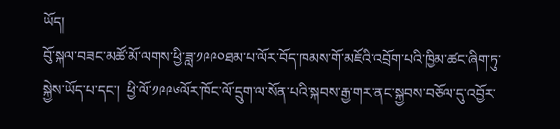ཡོད།
བོུ་སྐལ་བཟང་མཚོ་མོ་ལགས་ཕྱི་ཟླ་༡༩༩༠ཐམ་པ་ལོར་བོད་ཁམས་གོ་མཇོའི་འབྲོག་པའི་ཁྱིམ་ཚང་ཞིག་ཏུ་སྐྱེས་ཡོད་པ་དང་།  ཕྱི་ལོ་༡༩༩༦ལོར་ཁོང་ལོ་དྲུག་ལ་སོན་པའི་སྐབས་རྒྱ་གར་ནང་སྐྱབས་བཅོལ་དུ་འབྱོར་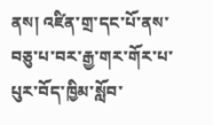ནས། འཛིན་གྲ་དང་པོ་ནས་བཅུ་པ་བར་རྒྱ་གར་གོར་པ་པུར་བོད་ཁྱིམ་སློབ་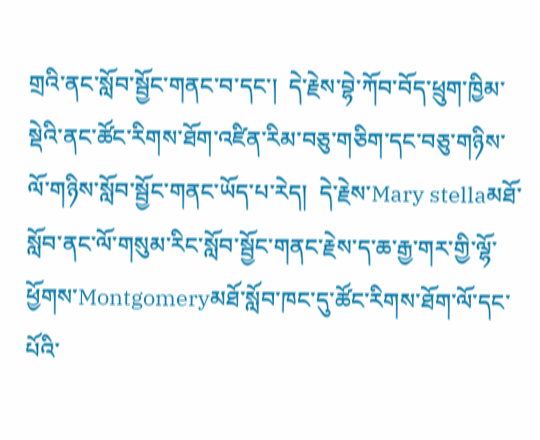གྲའི་ནང་སློབ་སྦྱོང་གནང་བ་དང་།  དེ་རྗེས་བྷེ་ཀོབ་བོད་ཕྲུག་ཁྱིམ་སྡེའི་ནང་ཚོང་རིགས་ཐོག་འཛིན་རིམ་བཅུ་གཅིག་དང་བཅུ་གཉིས་ལོ་གཉིས་སློབ་སྦྱོང་གནང་ཡོད་པ་རེད།  དེ་རྗེས་Mary stellaམཐོ་སློབ་ནང་ལོ་གསུམ་རིང་སློབ་སྦྱོང་གནང་རྗེས་ད་ཆ་རྒྱ་གར་གྱི་ལྷོ་ཕྱོགས་Montgomeryམཐོ་སློབ་ཁང་དུ་ཚོང་རིགས་ཐོག་ལོ་དང་པོའི་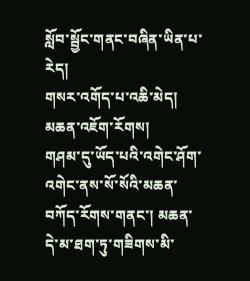སློབ་སྦྱོང་གནང་བཞིན་ཡིན་པ་རེད།
གསར་འགོད་པ་འཆི་མེད།
མཆན་འཇོག་རོགས།
གཤམ་དུ་ཡོད་པའི་འགེང་ཤོག་འགེང་ནས་སོ་སོའི་མཆན་བཀོད་རོགས་གནང་། མཆན་དེ་མ་ཐག་ཏུ་གཟིགས་མི་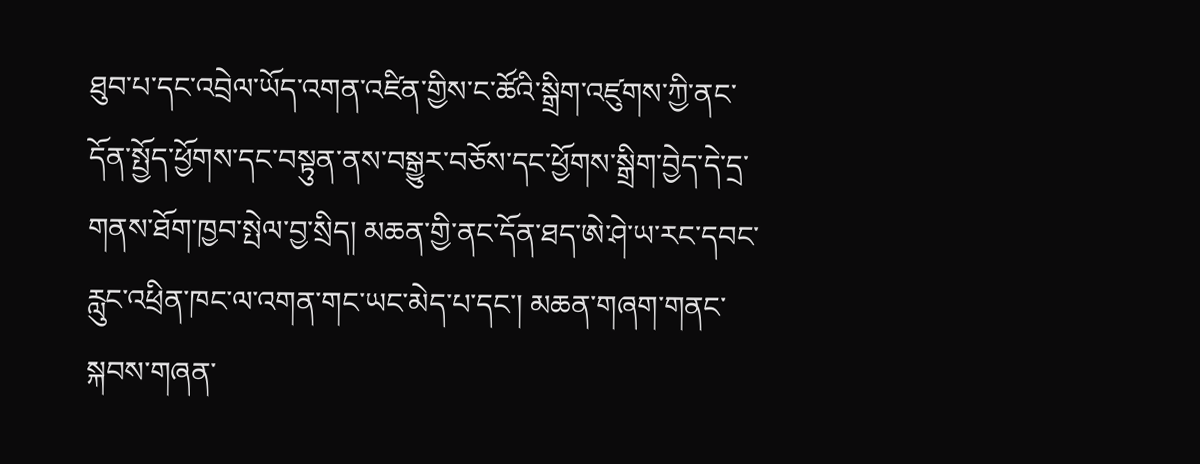ཐུབ་པ་དང་འབྲེལ་ཡོད་འགན་འཛིན་གྱིས་ང་ཚོའི་སྒྲིག་འཛུགས་ཀྱི་ནང་དོན་སྤྱོད་ཕྱོགས་དང་བསྟུན་ནས་བསྒྱུར་བཅོས་དང་ཕྱོགས་སྒྲིག་བྱེད་དེ་དྲ་གནས་ཐོག་ཁྱབ་སྤེལ་བྱ་སྲིད། མཆན་གྱི་ནང་དོན་ཐད་ཨེ་ཤེ་ཡ་རང་དབང་རླུང་འཕྲིན་ཁང་ལ་འགན་གང་ཡང་མེད་པ་དང་། མཆན་གཞག་གནང་སྐབས་གཞན་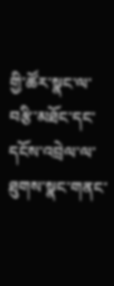གྱི་ཚོར་སྣང་ལ་བརྩི་མཐོང་དང་དངོས་འབྲེལ་ལ་ཐུགས་སྣང་གནང་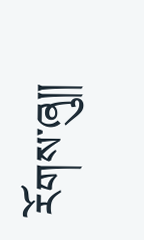རོགས་ཞུ༎